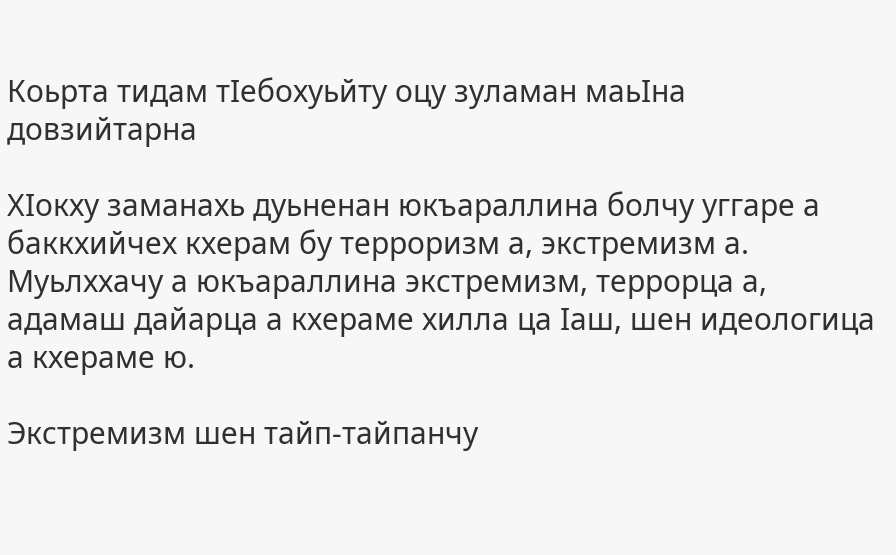Коьрта тидам тIебохуьйту оцу зуламан маьIна довзийтарна

ХIокху заманахь дуьненан юкъараллина болчу уггаре а баккхийчех кхерам бу терроризм а, экстремизм а. Муьлххачу а юкъараллина экстремизм, террорца а, адамаш дайарца а кхераме хилла ца Iаш, шен идеологица а кхераме ю.

Экстремизм шен тайп-тайпанчу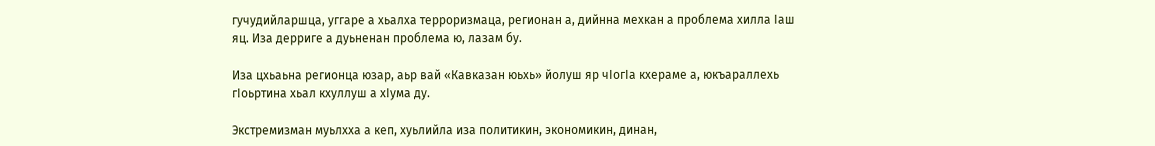гучудийларшца, уггаре а хьалха терроризмаца, регионан а, дийнна мехкан а проблема хилла Iаш яц. Иза дерриге а дуьненан проблема ю, лазам бу.

Иза цхьаьна регионца юзар, аьр вай «Кавказан юьхь» йолуш яр чIогIа кхераме а, юкъараллехь гIоьртина хьал кхуллуш а хIума ду.

Экстремизман муьлхха а кеп, хуьлийла иза политикин, экономикин, динан,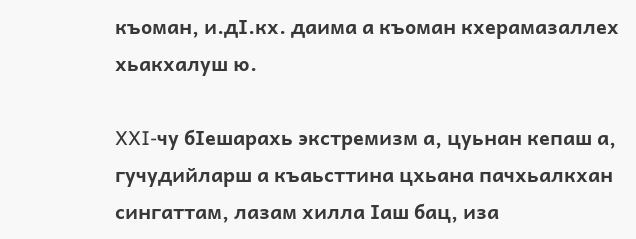къоман, и.дI.кх. даима а къоман кхерамазаллех хьакхалуш ю.

XXI-чу бIешарахь экстремизм а, цуьнан кепаш а, гучудийларш а къаьсттина цхьана пачхьалкхан сингаттам, лазам хилла Iаш бац, иза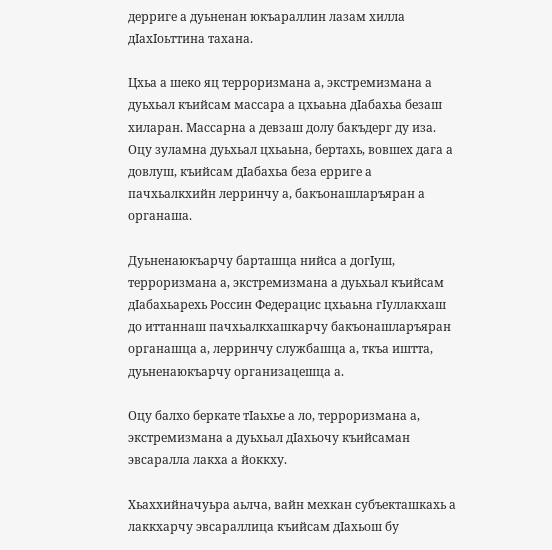дерриге а дуьненан юкъараллин лазам хилла дIахIоьттина тахана.

Цхьа а шеко яц терроризмана а, экстремизмана а дуьхьал къийсам массара а цхьаьна дIабахьа безаш хиларан. Массарна а девзаш долу бакъдерг ду иза. Оцу зуламна дуьхьал цхьаьна, бертахь, вовшех дага а довлуш, къийсам дIабахьа беза ерриге а пачхьалкхийн лерринчу а, бакъонашларъяран а органаша.

Дуьненаюкъарчу барташца нийса а догIуш, терроризмана а, экстремизмана а дуьхьал къийсам дIабахьарехь Россин Федерацис цхьаьна гIуллакхаш до иттаннаш пачхьалкхашкарчу бакъонашларъяран органашца а, лерринчу службашца а, ткъа иштта, дуьненаюкъарчу организацешца а.

Оцу балхо беркате тIаьхье а ло, терроризмана а, экстремизмана а дуьхьал дIахьочу къийсаман эвсаралла лакха а йоккху.

Хьаххийначуьра аьлча, вайн мехкан субъекташкахь а лаккхарчу эвсараллица къийсам дIахьош бу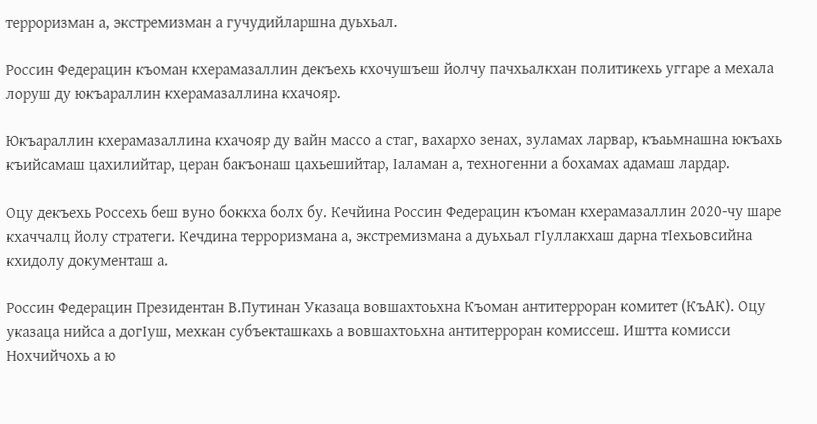терроризман а, экстремизман а гучудийларшна дуьхьал.

Россин Федерацин къоман кхерамазаллин декъехь кхочушъеш йолчу пачхьалкхан политикехь уггаре а мехала лоруш ду юкъараллин кхерамазаллина кхачояр.

Юкъараллин кхерамазаллина кхачояр ду вайн массо а стаг, вахархо зенах, зуламах ларвар, къаьмнашна юкъахь къийсамаш цахилийтар, церан бакъонаш цахьешийтар, Iаламан а, техногенни а бохамах адамаш лардар.

Оцу декъехь Россехь беш вуно боккха болх бу. Кечйина Россин Федерацин къоман кхерамазаллин 2020-чу шаре кхаччалц йолу стратеги. Кечдина терроризмана а, экстремизмана а дуьхьал гIуллакхаш дарна тIехьовсийна кхидолу документаш а.

Россин Федерацин Президентан В.Путинан Указаца вовшахтоьхна Къоман антитерроран комитет (КъАК). Оцу указаца нийса а догIуш, мехкан субъекташкахь а вовшахтоьхна антитерроран комиссеш. Иштта комисси Нохчийчохь а ю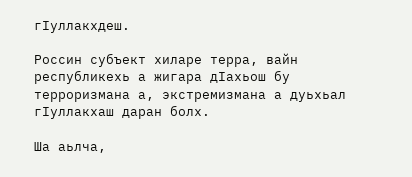гIуллакхдеш.

Россин субъект хиларе терра, вайн республикехь а жигара дIахьош бу терроризмана а, экстремизмана а дуьхьал гIуллакхаш даран болх.

Ша аьлча,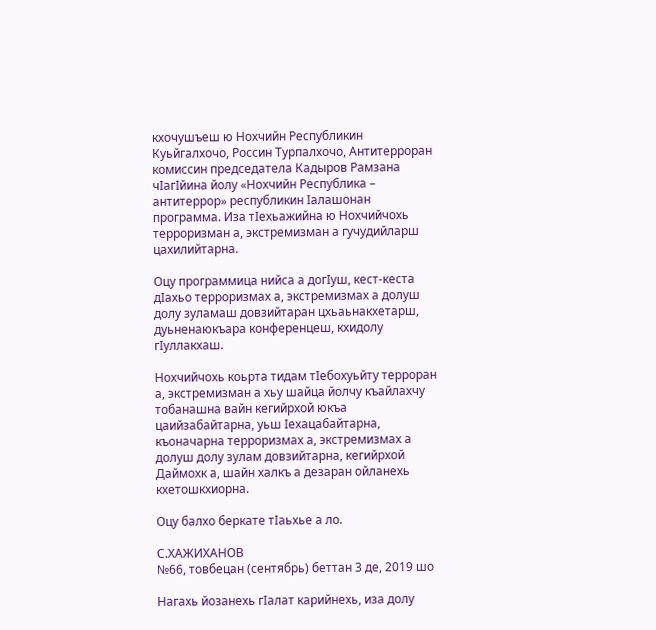кхочушъеш ю Нохчийн Республикин Куьйгалхочо, Россин Турпалхочо, Антитерроран комиссин председатела Кадыров Рамзана чIагIйина йолу «Нохчийн Республика – антитеррор» республикин Iалашонан программа. Иза тIехьажийна ю Нохчийчохь терроризман а, экстремизман а гучудийларш цахилийтарна.

Оцу программица нийса а догIуш, кест-кеста дIахьо терроризмах а, экстремизмах а долуш долу зуламаш довзийтаран цхьаьнакхетарш, дуьненаюкъара конференцеш, кхидолу гIуллакхаш.

Нохчийчохь коьрта тидам тIебохуьйту терроран а, экстремизман а хьу шайца йолчу къайлахчу тобанашна вайн кегийрхой юкъа цаийзабайтарна, уьш Iехацабайтарна, къоначарна терроризмах а, экстремизмах а долуш долу зулам довзийтарна, кегийрхой Даймохк а, шайн халкъ а дезаран ойланехь кхетошкхиорна.

Оцу балхо беркате тIаьхье а ло.

С.ХАЖИХАНОВ
№66, товбецан (сентябрь) беттан 3 де, 2019 шо

Нагахь йозанехь гIалат карийнехь, иза долу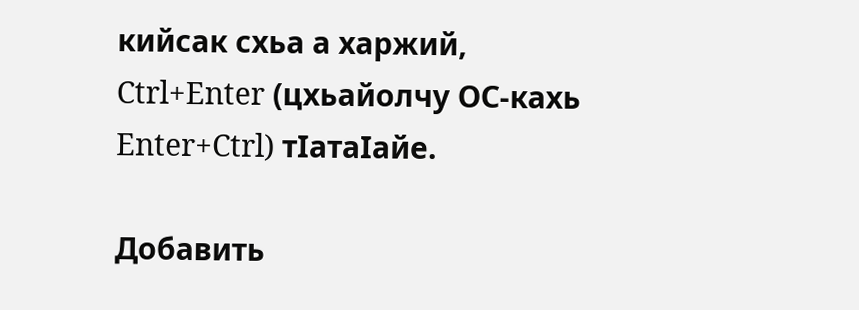кийсак схьа а харжий, Ctrl+Enter (цхьайолчу ОС-кахь Enter+Ctrl) тIатаIайе.

Добавить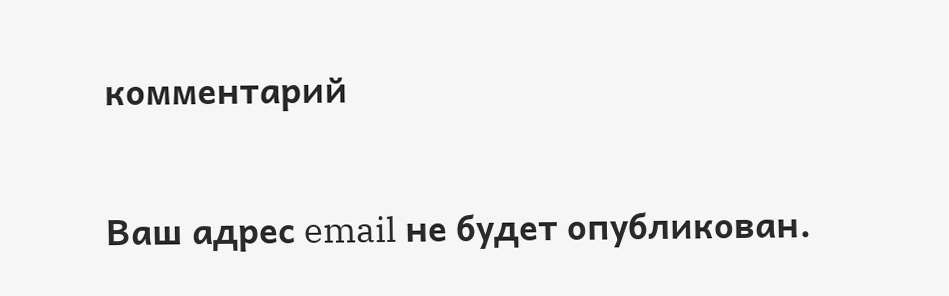комментарий

Ваш адрес email не будет опубликован.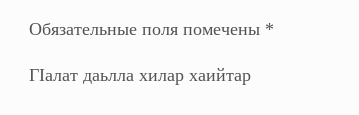Обязательные поля помечены *

ГIалат даьлла хилар хаийтар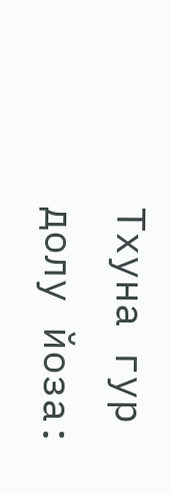Тхуна гур долу йоза: